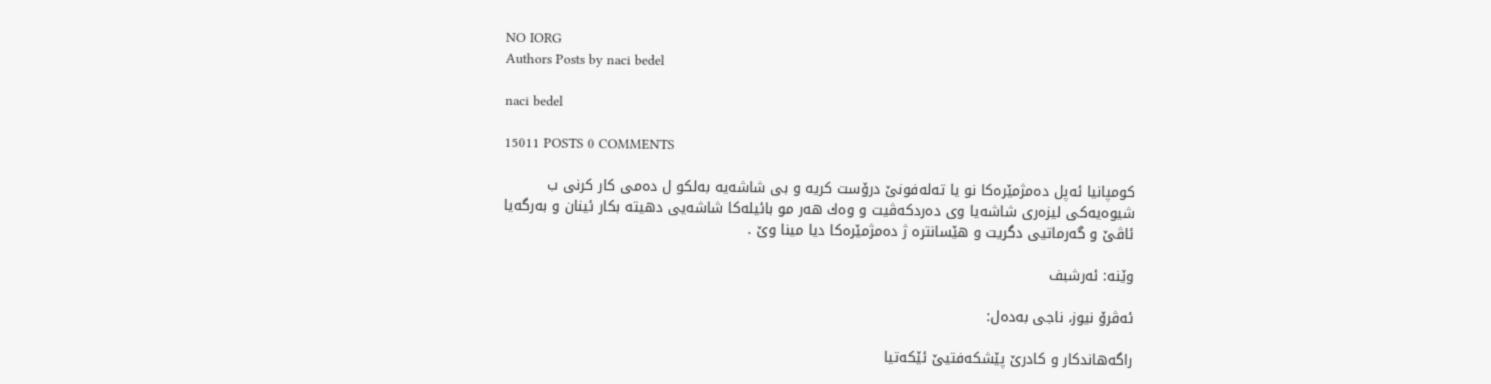NO IORG
Authors Posts by naci bedel

naci bedel

15011 POSTS 0 COMMENTS

كومپانیا ئه‌پل ده‌مژمێره‌كا نو یا ته‌له‌فونێ درۆست كریه‌ و بی شاشه‌یه‌ به‌لكو ل ده‌می كار كرنی ب شیوه‌یه‌كی لیزه‌ری شاشه‌یا وی ده‌ردكه‌ڤیت و وه‌ك هه‌ر مو بائیله‌كا شاشه‌یی دهیته‌ بكار ئینان و به‌رگه‌یا ئاڤێ و گه‌رماتیی دگریت و هێسانتره‌ ژ ده‌مژمێره‌كا دیا مینا وێ .

وێنه‌: ئه‌رشبف

ئه‌ڤرۆ نيوز، ناجی به‌ده‌ل:

راگه‌هاندكار و كادرێ پێشكه‌فتیێ ئێكه‌تیا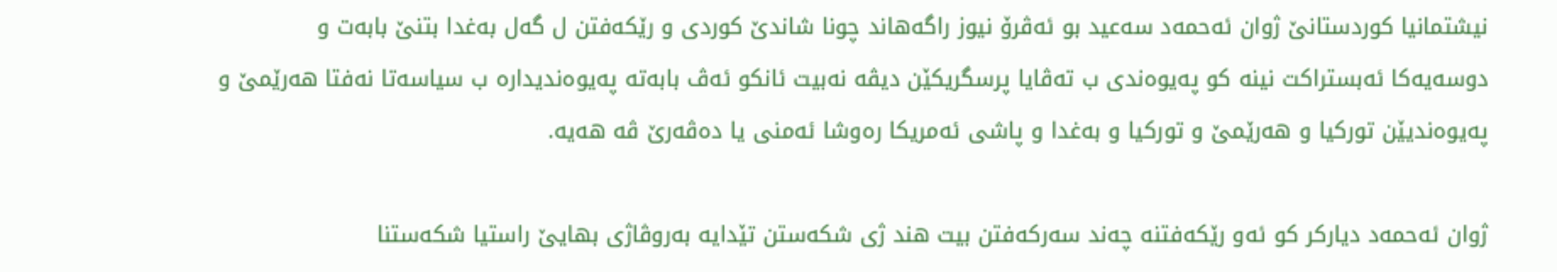نیشتمانیا كوردستانێ ژوان ئه‌حمه‌د سه‌عید بو ئه‌ڤرۆ نیوز راگه‌هاند چونا شاندێ كوردی و رێكه‌فتن ل گه‌ل به‌غدا بتنێ بابه‌ت و دوسه‌یه‌كا ئه‌بستراكت نینه‌ كو په‌یوه‌ندی ب ته‌ڤایا پرسگریكێن دیڤه‌ نه‌بیت ئانكو ئه‌ڤ بابه‌ته‌ په‌یوه‌ندیداره‌ ب سیاسه‌تا نه‌فتا هه‌رێمێ و په‌یوه‌ندیێن توركیا و هه‌رێمێ و توركیا و به‌غدا و پاشی ئه‌مریكا ره‌وشا ئه‌منی یا ده‌ڤه‌رێ ڤه‌ هه‌یه‌.

ژوان ئه‌حمه‌د دیاركر كو ئه‌و رێكه‌فتنه‌ چه‌ند سه‌ركه‌فتن بیت هند ژی شكه‌ستن تێدایه‌ به‌روڤاژی بهایێ راستیا شكه‌ستنا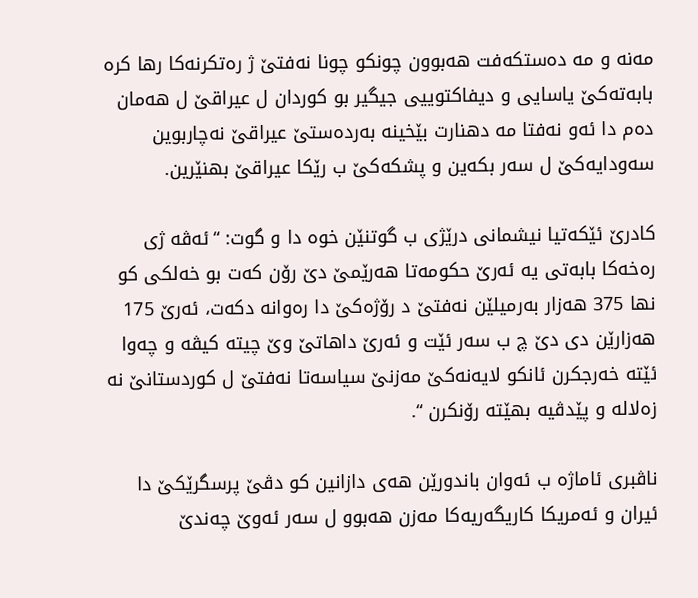مه‌نه‌ و مه‌ ده‌ستكه‌فت هه‌بوون چونكو چونا نه‌فتێ ژ ره‌تكرنه‌كا رها كره‌ بابه‌ته‌كێ یاسایی و دیفاكتوییی جیگیر بو كوردان ل عیراقێ ل هه‌مان ده‌م دا ئه‌و نه‌فتا مه‌ دهنارت بێخینه‌ به‌رده‌ستێ عیراقێ نه‌چاربوین سه‌ودایه‌كێ ل سه‌ر بكه‌ین و پشكه‌كێ ب رێكا عیراقێ بهنێرین.

كادرێ ئێكه‌تیا نیشمانی درێژی ب گوتنێن خوه‌ دا و گوت: “ئه‌ڤه‌ ژی ره‌خه‌كا بابه‌تی یه‌ ئه‌رێ حكومه‌تا هه‌رێمێ دێ رۆن كه‌ت بو خه‌لكی كو نها 375 هه‌زار به‌رمیلێن نه‌فتێ د رۆژه‌كێ دا ره‌وانه‌ دكه‌ت، ئه‌رێ 175 هه‌زارێن دی دێ چ ب سه‌ر ئێت و ئه‌رێ داهاتێ وێ چیته‌ كیڤه‌ و چه‌وا ئێته‌ خه‌رجكرن ئانكو لایه‌نه‌كێ مه‌زنێ سیاسه‌تا نه‌فتێ ل كوردستانێ نه‌ زه‌لاله‌ و پێدڤیه‌ بهێته‌ رۆنكرن “.

ناڤبری ئاماژه‌ ب ئه‌وان باندورێن هه‌ی دازانین كو دڤێ پرسگرێكێ دا ئیران و ئه‌مریكا كاریگه‌ریه‌كا مه‌زن هه‌بوو ل سه‌ر ئه‌وێ چه‌ندێ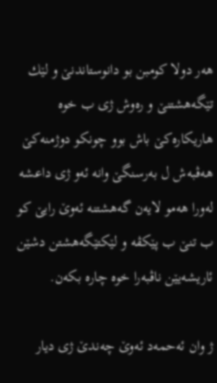هه‌ر دولا كومبن بو دانوستاندنێ و لێك تێگه‌هشتنێ و ره‌وش ژی ب خوه‌ هاریكاره‌كێ باش بوو چونكو دوژمنه‌كێ هه‌ڤبه‌ش ل به‌رسنگێ وانه‌ ئه‌و ژی داعشه‌ له‌ورا هه‌مو لایه‌ن گه‌هشتنه‌ ئه‌وێ رایێ كو ب تنێ ب پێكڤه‌ و لێكتێگه‌هشتن دشێن ئاریشه‌یێن ناڤبه‌را خوه‌ چاره‌ بكه‌ن.

ژ وان ئه‌حمه‌د ئه‌وێ چه‌ندێ ژی دیار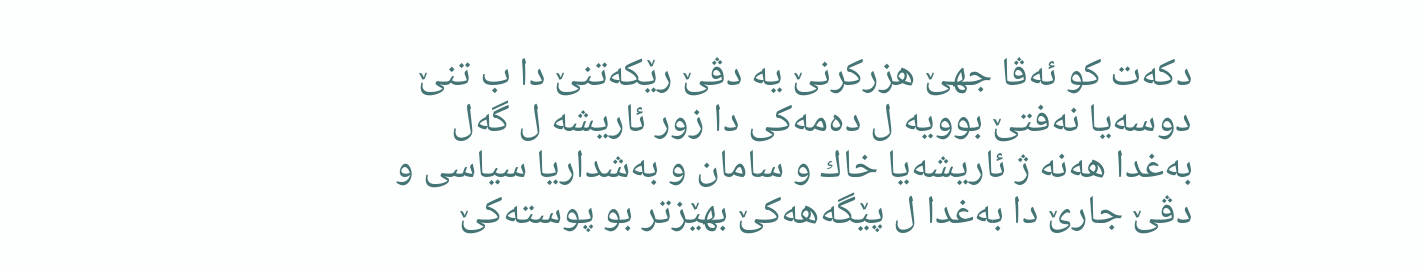دكه‌ت كو ئه‌ڤا جهێ هزركرنێ یه‌ دڤێ رێكه‌تنێ دا ب تنێ دوسه‌یا نه‌فتێ بوویه‌ ل ده‌مه‌كی دا زور ئاریشه‌ ل گه‌ل به‌غدا هه‌نه‌ ژ ئاریشه‌یا خاك و سامان و به‌شداریا سیاسی و دڤێ جارێ دا به‌غدا ل پێگه‌هه‌كێ بهێزتر بو پوسته‌كێ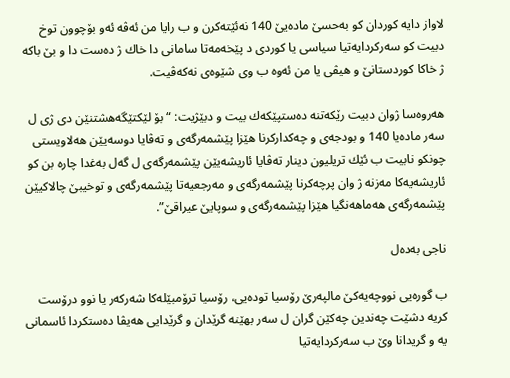لاواز دایه‌ كوردان كو به‌حسێ ماده‌یێ 140 نه‌ئێته‌كرن و ب رایا من ئه‌ڤه‌ ئه‌و بۆچوون توخ دبیت كو سه‌ركردایه‌تیا سیاسی یا كوردی د پێخه‌مه‌تا سامانی دا خاك ژ ده‌ست دا و بێ باكه‌ ژ خاكا كوردستانێ و هیڤی یا من ئه‌وه‌ ب وی شێوه‌ی نه‌كه‌ڤیت.

هه‌روه‌سا ژوان دبیت رێكه‌تنه‌ ده‌ستپێكه‌ك بیت و دبێژیت: “بۆ لێكتێگه‌هشتنێن دی ژی ل سه‌ر ماده‌یا 140 و بودجه‌ی و چه‌كداركرنا هێزا پێشمه‌رگه‌ی و ته‌ڤایا دوسه‌یێن هه‌لاویستی  چونكو نابیت ب ئێك تریلیون دینار ته‌ڤایا ئاریشه‌یێن پێشمه‌رگه‌ی ل گه‌ل به‌غدا چاره‌ بن كو ئاریشه‌یه‌كا مه‌زنه‌ ژ وان پرچه‌كرنا پێشمه‌رگه‌ی و مه‌رجعیه‌تا پێشمه‌رگه‌ی و توخیبێ چالاكیێن پێشمه‌رگه‌ی هه‌ماهه‌نگیا هێزا پێشمه‌رگه‌ی و سوپایێ عیراقێ”.

ناجی به‌ده‌ل

ب گوره‌يی نووچه‌يه‌كێ مالپه‌رێ رۆسیا توده‌يى، رۆسیا ترۆمبێله‌كا شه‌ركه‌ر یا نوو درۆست كریه‌ دشێت چه‌ندین چه‌كێن گران ل سه‌ر بهێنه‌ گرێدان و گرێدایی هه‌يڤا ده‌ستكردا ئاسمانی يه‌ و گریدانا وێ ب سه‌ركردایه‌تیا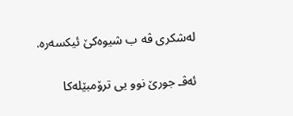له‌شكری ڤه‌ ب شیوه‌كێ ئیكسه‌ره‌.

ئه‌ڤـ جورێ نوو یی ترۆمبێله‌كا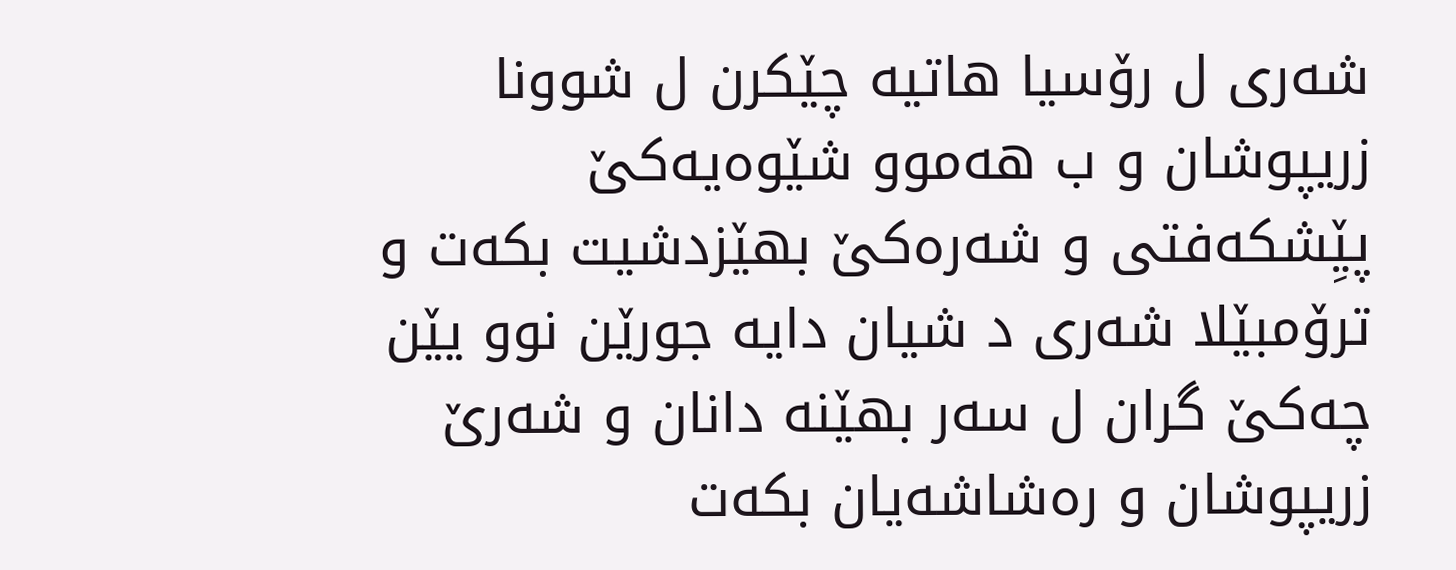شه‌ری ل رۆسیا هاتیه‌ چێكرن ل شوونا زریپوشان و ب هه‌موو شێوه‌یه‌كێ پێِشكه‌فتی و شه‌ره‌كێ بهێزدشیت بكه‌ت و ترۆمبێلا شه‌ری د شیان دایه‌ جورێن نوو یێن چه‌كێ گران ل سه‌ر بهێنه‌ دانان و شه‌رێ زریپوشان و ره‌شاشه‌یان بكه‌ت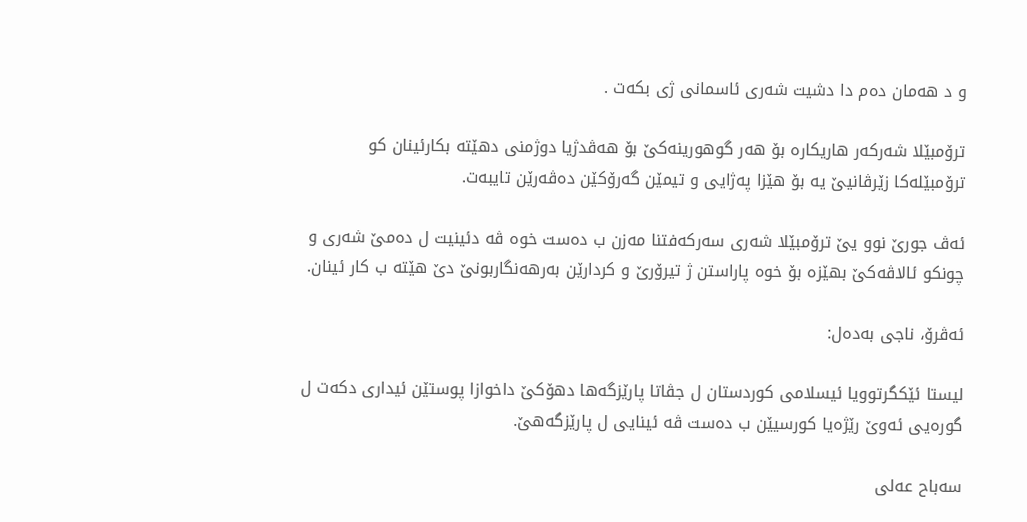و د هه‌مان ده‌م دا دشیت شه‌ری ئاسمانی ژی بكه‌ت .

ترۆمبێلا شه‌ركه‌ر هاریكاره‌ بۆ هه‌ر گوهورینه‌كێ بۆ هه‌ڤدژیا دوژمنی دهێته‌ بكارئینان كو ترۆمبێله‌كا زێرڤانیێ یه‌ بۆ هێزا په‌ژایی و تیمێن گه‌رۆكێن ده‌ڤه‌رێن تایبه‌ت.

ئه‌ڤ جورێ نوو یێ ترۆمبێلا شه‌ری سه‌ركه‌فتنا مه‌زن ب ده‌ست خوه‌ ڤه‌ دئینیت ل ده‌مێ شه‌ری و چونكو ئالاڤه‌كێ بهێزه‌ بۆ خوه‌ پاراستن ژ تیرۆرێ و كردارێن به‌رهه‌نگاربونێ دێ هێته‌ ب كار ئينان.

ئه‌ڤرۆ، ناجی به‌ده‌ل:

لیستا ئێكگرتوویا ئیسلامی كوردستان ل جڤاتا پارێزگه‌ها دهۆكێ داخوازا پوستێن ئیداری دكه‌ت ل گوره‌يی ئه‌وێ رێژه‌یا كورسیێن ب ده‌ست ڤه‌ ئینايی ل پارێزگه‌هێ.

سه‌باح عه‌لی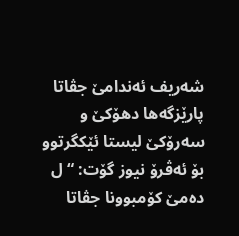شه‌ریف ئه‌ندامێ جڤاتا پارێزگه‌ها دهۆكێ و سه‌رۆكێ لیستا ئێكگرتوو بۆ ئه‌ڤرۆ نیوز گۆت: “ل ده‌مێ كۆمبوونا جڤاتا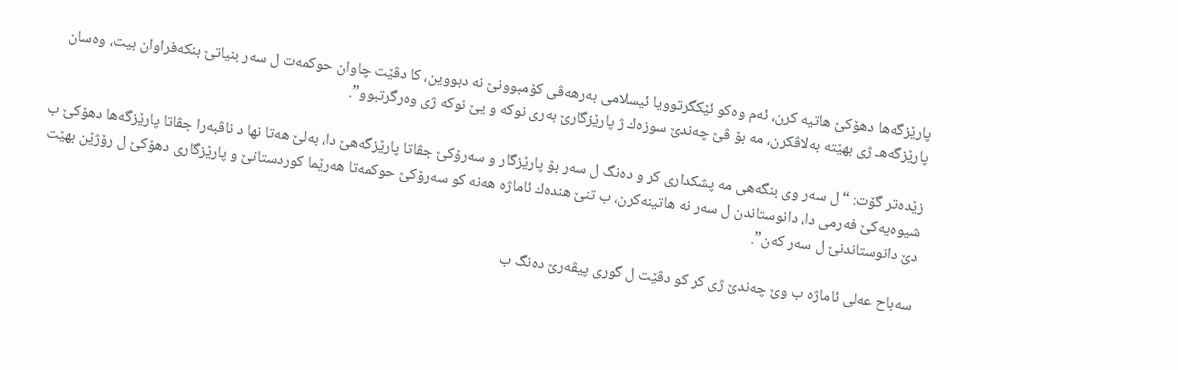پارێزگه‌ها دهۆكێ هاتیه‌ كرن، ئه‌م وه‌كو ئێكگرتوویا ئیسلامی به‌رهه‌ڤی كۆمبوونێ نه‌ دبووین، كا دڤێت چاوان حوكمه‌ت ل سه‌ر بنياتێ بنكه‌فراوان بيت، وه‌سان پارێزگه‌هـ ژى بهێته‌ به‌لاڤكرن، مه‌ بۆ ڤێ چه‌ندێ سوزه‌ك ژ پارێزگارێ به‌رى نوكه‌ و يێ نوكه‌ ژى وه‌رگرتبوو”.

زێده‌تر گۆت: “ل سه‌ر وی بنگه‌هی مه‌ پشكدارى كر و ده‌نگ ل سه‌ر بۆ پارێزگار و سه‌رۆكێ جڤاتا پارێزگه‌هێ دا، به‌لێ هه‌تا نها د ناڤبه‌را جڤاتا پارێزگه‌ها دهۆكێ ب شیوه‌یه‌كێ فه‌رمی دا، دانوستاندن ل سه‌ر نه‌ هاتینه‌كرن، ب تنێ هنده‌ك ئاماژه‌ هه‌نه‌ كو سه‌رۆكێ حوكمه‌تا هه‌رێما كوردستانێ و پارێزگاری دهۆكێ ل رۆژێن بهێت دێ دانوستاندنێ ل سه‌ر كه‌ن”.

سه‌باح عه‌لی ئاماژه‌ ب وێ چه‌ندێ ژى كر كو دڤێت ل گوری پیڤه‌رێ ده‌نگ ب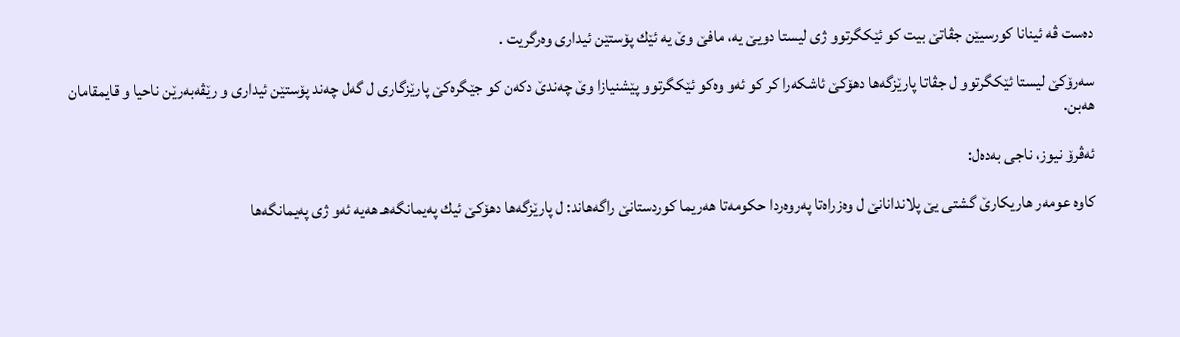ده‌ست ڤه‌ ئینانا كورسیێن جڤاتێ بیت كو ئێكگرتوو ژی لیستا دويێ یه‌، مافێ وێ يه‌ ئێك پۆستێن ئیداری وه‌رگریت .

سه‌رۆكێ ليستا ئێكگرتوو ل جڤاتا پارێزگه‌ها دهۆكێ ئاشكه‌را كر كو ئه‌و وه‌كو ئێكگرتوو پێشنیازا وێ چه‌ندێ دكه‌ن كو جێگره‌كێ پارێزگارى ل گه‌ل چه‌ند پۆستێن ئيدارى و رێڤه‌به‌رێن ناحيا و قايمقامان هه‌بن.

ئه‌ڤرۆ نيوز، ناجی به‌ده‌ل:

كاوه‌ عومه‌ر هاریكارێ گشتی یێ پلاندانانێ ل وه‌زراه‌تا په‌روه‌ردا حكومه‌تا هه‌ریما كوردستانێ راگه‌هاند: ل پارێزگه‌ها دهۆكێ ئیك په‌یمانگه‌هـ هه‌یه‌ ئه‌و ژی په‌یمانگه‌ها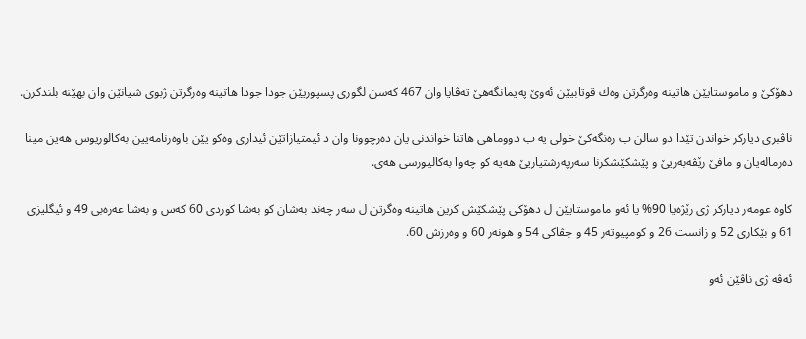دهۆكێ و ماموستایێن هاتینه‌ وه‌رگرتن وه‌ك قوتابیێن ئه‌وێ په‌یمانگه‌هێ ته‌ڤایا وان 467 كه‌سن لگوری پسپوریێن جودا جودا هاتینه‌ وه‌رگرتن ژبوی شیانێن وان بهێنه‌ بلندكرن.

ناڤبری دیاركر خواندن تێدا دو سالن ب ره‌نگه‌كێ خولی یه‌ ب دووماهی هاتنا خواندنی یان ده‌رچوونا وان د ئیمتیازاتێن ئیداری وه‌كو یێن باوه‌رنامه‌یین به‌كالوریوس هه‌ین مینا ده‌رماله‌یان و مافێ رێڤه‌به‌ریێ و پێشكێشكرنا سه‌رپه‌رشتیاریێ هه‌یه‌ كو چه‌وا به‌كالیورسی هه‌ی.

كاوه‌ عومه‌ر دیاركر ژی رێژه‌یا 90% یا ئه‌و ماموستایێن ل دهۆكی پێشكێش كرین هاتینه‌ وه‌گرتن ل سه‌ر چه‌ند به‌شان كو به‌شا كوردی 60 كه‌س و به‌شا عه‌ره‌بی 49 و ئیگلیزی 61 و بێكاری 52 و زانست 26 و كومپیوته‌ر 45 و جڤاكى 54 و هونه‌ر 60 و وه‌رزش 60.

ئه‌ڤه‌ ژی ناڤێن ئه‌و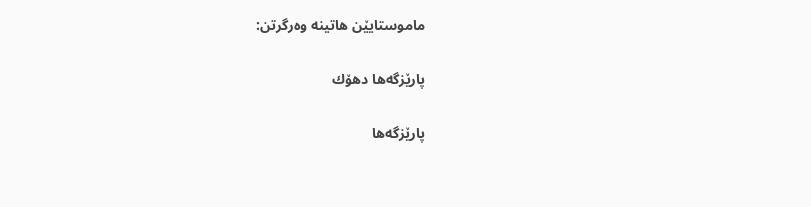ماموستایێن هاتینه‌ وه‌رگرتن:

پارێزگه‌ها دهۆك

پارێزگه‌ها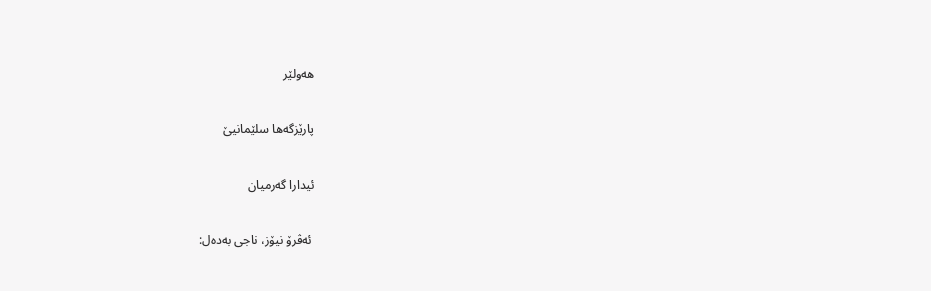هه‌ولێر

پارێزگه‌ها سلێمانيێ

ئيدارا گه‌رميان

 ئه‌ڤرۆ نیۆز، ناجی به‌ده‌ل: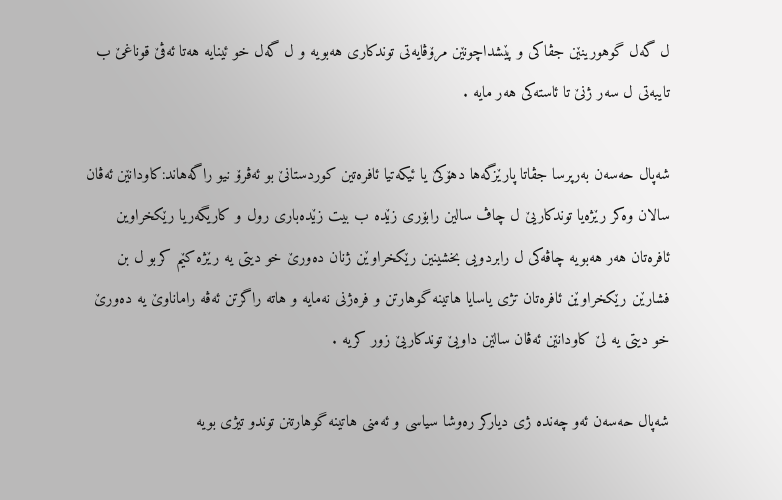ل گه‌ل گوهورینێن جڤاكی و پێشداچونێن مرۆڤایه‌تی توندكاری هه‌بویه‌ و ل گه‌ل خو ئینایه‌ هه‌تا ئه‌ڤێ قوناغێ ب تایبه‌تی ل سه‌ر ژنێ تا ئاسته‌كی هه‌ر مایه‌ .

شه‌پال حه‌سه‌ن به‌رپرسا جڤاتا پارێزگه‌ها دهۆكێ یا ئیكه‌تیا ئافره‌تین كوردستانێ بو ئه‌ڤرۆ نیو راگه‌هاند:كاودانێن ئه‌ڤان سالان وه‌كر رێژه‌یا توندكاریێ ل چاڤ سالین رابۆری زێده‌ ب بیت زێده‌باری رول و كاریگه‌ریا رێكخراوین ئافره‌تان هه‌ر هه‌بویه‌ چاڤه‌كی ل رابردویی بخشینین رێكخراوێن ژنان ده‌ورێ خو دیتی یه‌ رێژه‌ كێم كربو‌ ل بن فشارێن رێكخراوێن ئافره‌تان تژی یاسایا هاتینه‌ گوهارتن و فره‌ژنی نه‌مایه‌ و هاته‌ راگرتن ئه‌ڤه‌ راماناوێ یه‌ ده‌ورێ خو دیتی یه‌ لێ كاودانێن ئه‌ڤان سالێن داویێ توندكاریێ زور كریه‌ .

شه‌پال حه‌سه‌ن ئه‌و چه‌نده‌ ژی دیاركر ره‌وشا سیاسی و ئه‌منی هاتینه‌ گوهارتنن توندو تیژی بویه‌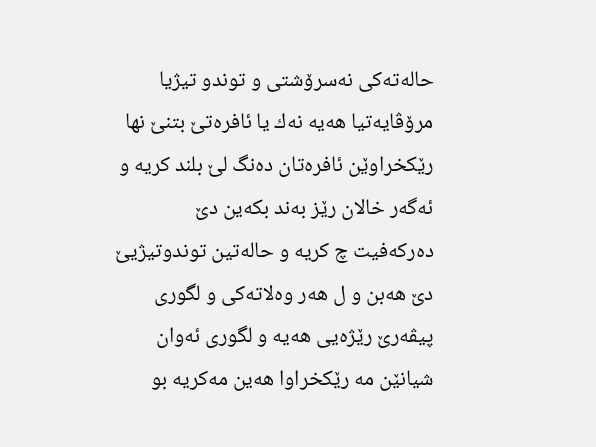حاله‌ته‌كی نه‌سرۆشتی و توندو تیژیا مرۆڤایه‌تیا هه‌یه‌ نه‌ك یا ئافره‌تێ بتنێ نها رێكخراوێن ئافره‌تان ده‌نگ لێ بلند كریه‌ و ئه‌گه‌ر خالان رێز به‌ند بكه‌ین دێ ده‌ركه‌فیت چ كریه‌ و حاله‌تین توندوتیژیێ دێ هه‌بن‌ و ل هه‌ر وه‌لاته‌كی و لگوری پیڤه‌رێ رێژه‌یی هه‌یه‌ و لگوری ئه‌وان شیانێن مه‌ رێكخراوا هه‌ین مه‌كریه‌ بو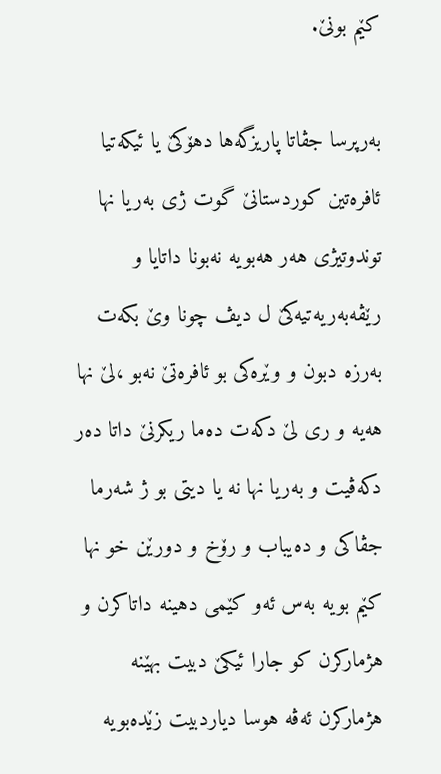كێم بونێ.

به‌رپرسا جڤاتا پاریزگه‌ها دهۆكێ یا ئیكه‌تیا ئافره‌تین كوردستانێ گوت ژی به‌ریا نها توندوتیژی هه‌ر هه‌بویه‌ نه‌بونا داتایا و رێڤه‌به‌ریه‌تیه‌كێ ل دیڤ چونا وێ بكه‌ت به‌رزه‌ دبون و وێره‌كی بو ئافره‌تێ نه‌بو ،لێ نها هه‌یه‌ و ری لێ دكه‌ت ده‌ما ریكرنێ داتا ده‌ر دكه‌ڤیت و به‌ریا نها نه‌ یا دیتی بو ژ شه‌رما جڤاكی و ده‌یباب و رۆخ و دورێن خو نها كێم بویه‌ به‌س ئه‌و كێمی دهینه‌ داتاكرن و هژماركرن كو جارا ئیكێ دبیت بهێنه‌ هژماركرن ئه‌ڤه‌ هوسا دیاردبیت زێده‌بویه‌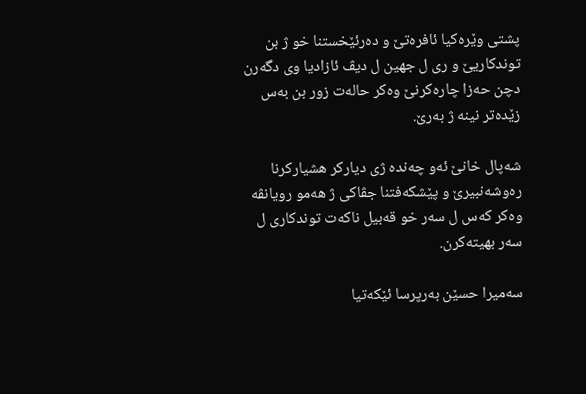پشتی وێره‌كیا ئافره‌تێ و ده‌رئێخستنا خو ژ بن توندكاریێ و ری ل جهین ل دیڤ ئازادیا وی دگه‌رن دچن حه‌زا چاره‌كرنێ وه‌كر حاله‌ت زور بن به‌س زێده‌تر نینه‌ ژ به‌رێ.

شه‌پال خانێ ئه‌و چه‌نده‌ ژی دیاركر هشیاركرنا ره‌وشه‌نبیرێ و پێشكه‌فتنا جڤاكی ژ هه‌مو رویانڤه‌ وه‌كر كه‌س ل سه‌ر خو قه‌بیل ناكه‌ت توندكاری ل سه‌ر بهیته‌كرن.

سه‌میرا حسێن به‌رپرسا ئێكه‌تیا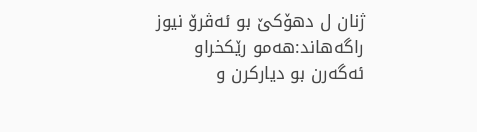ژنان ل دهۆكێ بو ئه‌ڤرۆ نیوز راگه‌هاند:هه‌مو رێكخراو ئه‌گه‌رن بو دیاركرن و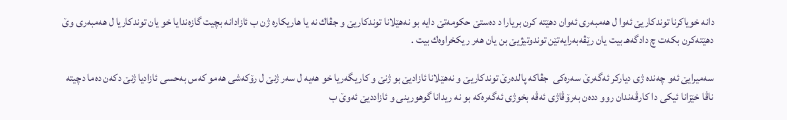دانه‌ خویاكرنا توندكاریێ ئه‌وا ل هه‌مبه‌ری ئه‌وان دهێته‌ كرن بریارا د ده‌ستێ حكومه‌تێ دایه‌ بو نه‌هێلانا توندكاریێ و جڤاك نه‌ یا هاریكاره‌ ژن ب ئازادانه‌ بچیت گازه‌ندایا خو یان توندكاریا ل هه‌مبه‌ری وێ دهێته‌كرن بكه‌ت چ دادگه‌هـ بیت یان رێڤه‌به‌رایه‌تێن توندوتیژیێ بن یان هه‌ر ریكخراوه‌ك بیت .

سه‌میرایێ ئه‌و چه‌نده‌ ژی دیاركر ئه‌گه‌رێ سه‌ره‌كی  جڤاكه‌ پالده‌رێ توندكاریێ و نه‌هێلانا ئازادیێ بو ژنێ و كاریگه‌ریا خو هه‌یه‌ ل سه‌ر ژنێ ل رۆكه‌شی هه‌مو كه‌س به‌حسی ئازادیا ژنێ دكه‌ن ده‌ما دچیته‌ ناڤا خێزانا ئیكی دا كارڤه‌ندان روو دده‌ن به‌رۆڤاژی ئه‌ڤه‌ بخوژی ئه‌گه‌ره‌كه‌ بو نه‌ ریدانا گوهورینی و ئازاددیێ ئه‌وێ ب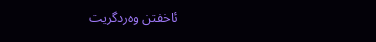ئاخفتن وه‌ردگریت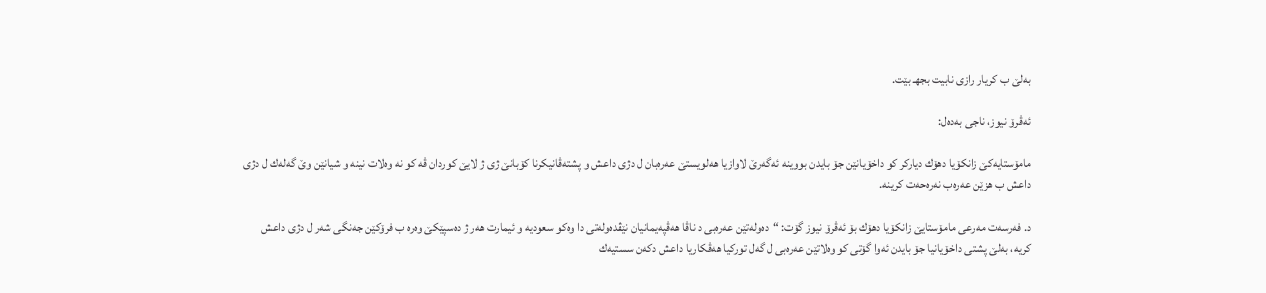به‌لێ ب كریار رازی نابیت بجهـ بێت.

ئه‌ڤرۆ نيوز، ناجی به‌ده‌ل:

مامۆستايه‌كێ زانكۆيا دهۆك دياركر كو داخۆيانێن جۆ بايدن بووينه‌ ئه‌گه‌رێ لاوازيا هه‌لويستێ عه‌ره‌بان ل دژى داعش و پشته‌ڤانيكرنا كۆبانێ ژى ژ لايێ كوردان ڤه‌ كو نه‌ وه‌لات نينه‌ و شيانێن وێ گه‌له‌ك ل دژى داعش ب هزێن عه‌ره‌ب نه‌ره‌حه‌ت كرينه‌.

د. فه‌رسه‌ت مه‌رعی مامۆستایێ زانكۆیا دهۆك بۆ ئه‌ڤرۆ نیوز گۆت: “ده‌وله‌تێن عه‌ره‌بى د ناڤا هه‌ڤپه‌يمانيان نێڤده‌وله‌تى دا وه‌كو سعوديه‌ و ئيمارت هه‌ر ژ ده‌سپێكێ وه‌ره‌ ب فرۆكێن جه‌نگى شه‌ر ل دژى داعش كريه‌، به‌لێ پشتى داخۆيانيا جۆ بايدن ئه‌وا گۆتى كو وه‌لاتێن عه‌ره‌بى ل گه‌ل توركيا هه‌ڤكاريا داعش دكه‌ن سستيه‌ك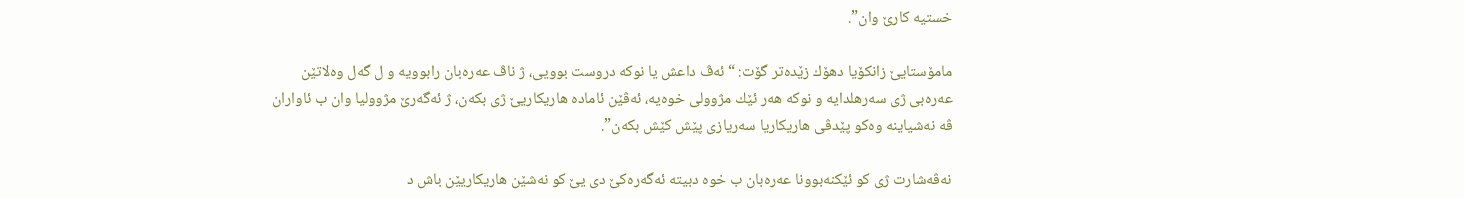خستيه‌ كارێ وان”.

مامۆستايێ زانكۆيا دهۆك زێده‌تر گۆت: “ئه‌ڤ داعش يا نوكه‌ دروست بوويى، ژ ناڤ عه‌ره‌بان رابوويه‌ و ل گه‌ل وه‌لاتێن عه‌ره‌بى ژى سه‌رهلدايه‌ و نوكه‌ هه‌ر ئێك مژوولى خوه‌يه‌، ئه‌ڤێن ئاماده‌ هاريكاريێ ژى بكه‌ن، ژ ئه‌گه‌رێ مژووليا وان ب ئاواران ڤه‌ نه‌شياينه‌ وه‌كو پێدڤى هاريكاريا سه‌ريازى پێش كێش بكه‌ن”.

نه‌ڤه‌شارت ژى كو ئێكنه‌بوونا عه‌ره‌بان ب خوه‌ دبيته‌ ئه‌گه‌ره‌كێ دى يێ كو نه‌شێن هاريكاريێن باش د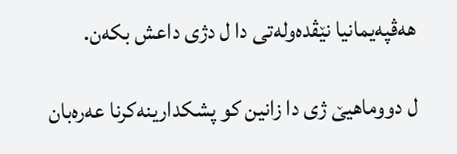هه‌ڤپه‌يمانيا نێڤده‌وله‌تى دا ل دژى داعش بكه‌ن.

ل دووماهيێ ژى دا زانين كو پشكدارينه‌كرنا عه‌ره‌بان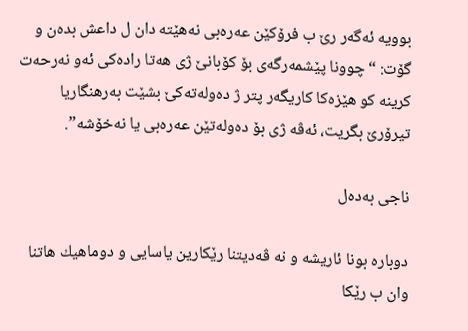بوويه‌ ئه‌گه‌ر رێ ب فرۆكێن عه‌ره‌بى نه‌هێته‌ دان ل داعش بده‌ن و گۆت: “چوونا پێشمه‌رگه‌ى بۆ كۆبانێ ژى هه‌تا راده‌كى ئه‌و نه‌رحه‌ت كرينه‌ كو هێزه‌كا كاريگه‌ر پتر ژ ده‌وله‌ته‌كێ بشێت به‌رهنگاريا تيرۆرێ بگريت، ئه‌ڤه‌ ژى بۆ ده‌وله‌تێن عه‌ره‌بى يا نه‌خۆشه‌”.

ناجی به‌ده‌ل

دوباره‌ بونا ئاریشه‌ و نه‌ ڤه‌دیتنا رێكارین یاسایی و دوماهیك هاتنا وان ب رێكا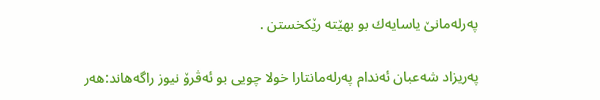په‌رله‌مانێ یاسایه‌ك بو بهێته‌ رێكخستن .

په‌ریزاد شه‌عبان ئه‌ندام په‌رله‌مانتارا خولا چویی بو ئه‌ڤرۆ نیوز راگه‌هاند:هه‌ر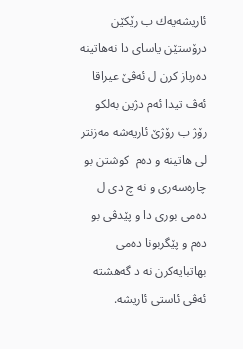ئاریشه‌یه‌ك ب رێكێن درۆستێن یاسای دا نه‌هاتینه‌ ده‌رباز كرن ل ئه‌ڤێ عیراقا ئه‌ڤ تیدا ئه‌م دژین به‌لكو رۆژ ب رۆژێ ئاریه‌شه‌ مه‌زنتر لی هاتینه‌ و ده‌م  كوشتن بو چاره‌سه‌ری و نه‌ چ دی ل ده‌می بوری دا و پێدڤی بو  ده‌م و پێگربونا ده‌می بهاتبایه‌كرن نه‌ د گه‌هشته‌ ئه‌ڤی ئاستی ئاریشه‌.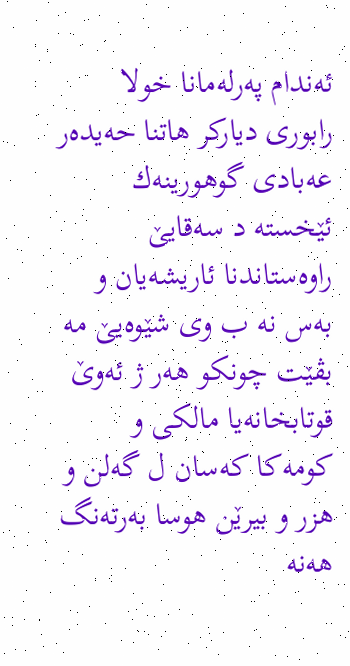ئه‌ندام په‌رله‌مانا خولا رابوری دیاركر هاتنا حه‌یده‌ر عه‌بادی گوهورینه‌ك ئێخسته‌ د سه‌قایێ راوه‌ستاندنا ئاریشه‌یان و به‌س نه‌ ب وی شێوه‌یێ مه‌ بڤێت چونكو هه‌ر ژ ئه‌وێ قوتابخانه‌یا مالكی و كومه‌كا كه‌سان ل گه‌لن و هزر و بیرێن هوسا به‌رته‌نگ هه‌نه‌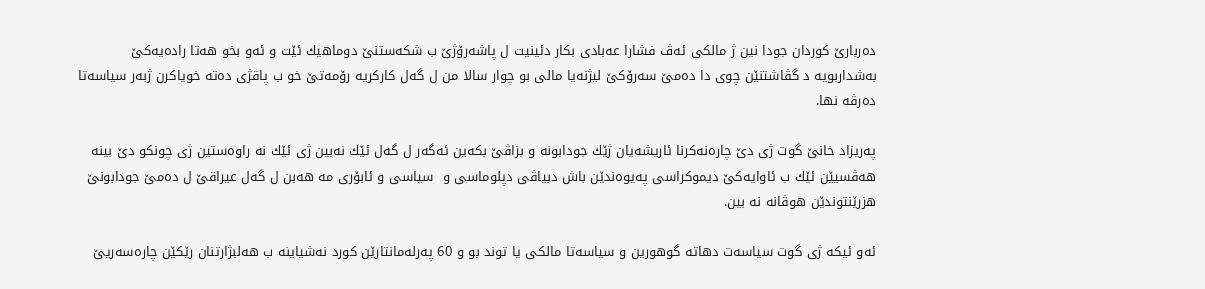ده‌ربارێ كوردان جودا نین ژ مالكی ئه‌ڤ فشارا عه‌بادی بكار دئینیت ل پاشه‌رۆژێ ب شكه‌ستنێ دوماهیك ئێت و ئه‌و بخو هه‌تا راده‌یه‌كێ به‌شداربویه‌ د گڤاشتنێن چوی دا ده‌مێ سه‌رۆكێ لیژنه‌یا مالی بو چوار سالا من ل گه‌ل كاركریه‌ رۆمه‌تێ خو ب پاقژی ده‌ته‌ خویاكرن ژبه‌ر سیاسه‌تا ده‌رڤه‌ نها.

په‌ریزاد خانێ گوت ژی دێ چاره‌نه‌كرنا ئاریشه‌یان ژێك جودابونه‌ و بزاڤێ بكه‌ین ئه‌گه‌ر ل گه‌ل ئێك نه‌بین ژی ئێك نه‌ راوه‌ستین ژی چونكو دێ بینه‌ هه‌ڤسیێن ئێك ب ئاوایه‌كێ دیموكراسی په‌یوه‌ندێن باش دبیاڤی دپلوماسی و  سیاسی و ئابۆری مه‌ هه‌بن ل گه‌ل عیراقێ ل ده‌مێ جودابونێ هزرێنتوندێن هوڤانه‌ نه‌ بین.

ئه‌و ئیكه‌ ژی گوت سیاسه‌ت دهاته‌ گوهورین و سیاسه‌تا مالكی یا توند بو و 60 په‌رله‌مانتارێن كورد نه‌شیاینه‌ ب هه‌لبژارتنان رێكێن چاره‌سه‌ریێ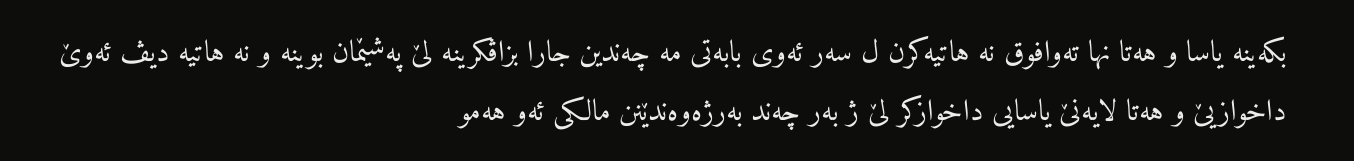بكه‌ینه‌ یاسا و هه‌تا نها ته‌وافوق نه‌ هاتیه‌كرن ل سه‌ر ئه‌وی بابه‌تی مه‌ چه‌ندین جارا بزاڤكرینه‌ لێ په‌شێمان بوینه‌ و نه‌ هاتیه‌ دیڤ ئه‌وێ داخوازیێ و هه‌تا لایه‌نێ یاسایی داخوازكر لێ ژ به‌ر چه‌ند به‌رژه‌وه‌ندێنن مالكی ئه‌و هه‌مو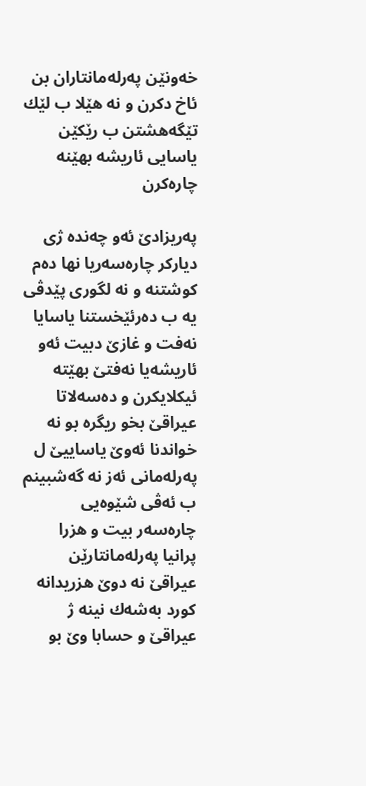خه‌ونێن په‌رله‌مانتاران بن ئاخ دكرن و نه‌ هێلا ب لێك تێگه‌هشتن ب رێكێن یاسایی ئاریشه‌ بهێنه‌ چاره‌كرن

په‌ریزادێ ئه‌و چه‌نده‌ ژی دیاركر چاره‌سه‌ریا نها ده‌م كوشتنه‌ و نه‌ لگوری پێدڤی یه‌ ب ده‌رئێخستنا یاسایا نه‌فت و غازێ دبیت ئه‌و ئاریشه‌یا نه‌فتێ بهێته‌ ئیكلایكرن و ده‌سه‌لاتا عیراقێ بخو ریگره‌ بو نه‌ خواندنا ئه‌وێ یاساییێ ل په‌رله‌مانی ئه‌ز نه‌ گه‌شبینم ب ئه‌ڤی شێوه‌یی چاره‌سه‌ر بیت و هزرا پرانیا په‌رله‌مانتارێن عیراقێ نه‌ دوێ هزریدانه‌ كورد به‌شه‌ك نینه‌ ژ عیراقێ و حسابا وێ بو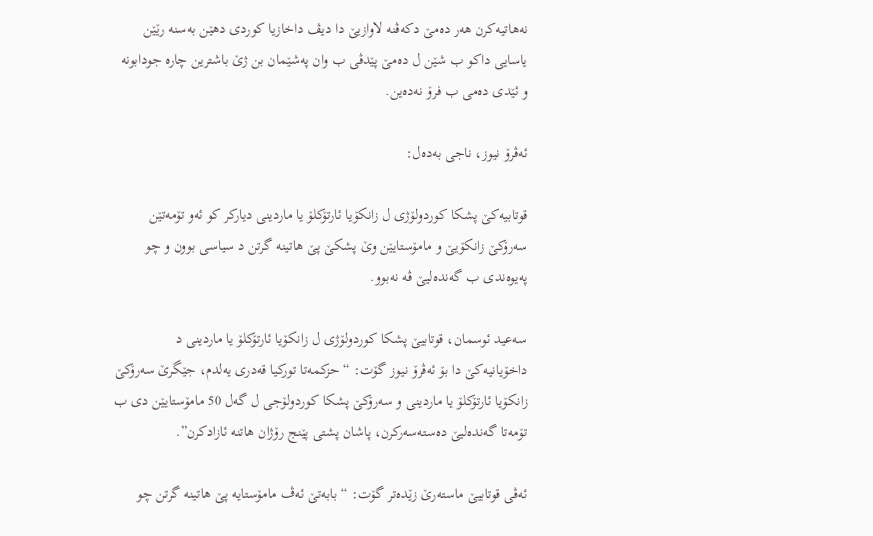نه‌هاتیه‌كرن هه‌ر ده‌مێ دكه‌ڤنه‌ لاوازیێ دا دیڤ داخازیا كوردی دهێن به‌سنه‌ رێێن یاسایی داكو ب شێن ل ده‌مێ پێدڤی ب وان په‌شێمان بن ژێ باشترین چاره‌ جودابونه‌ و ئێدی ده‌می ب فرۆ نه‌ده‌ین.

ئه‌ڤرۆ نيوز، ناجی به‌ده‌ل:

قوتابيه‌كێ پشكا كوردولۆژى ل زانكۆيا ئارتۆكلۆ يا ماردينى دياركر كو ئه‌و تۆمه‌تێن سه‌رۆكێ زانكۆيێ و مامۆستايێن وێ پشكێ پێ هاتينه‌ گرتن د سياسى بوون و چو په‌يوه‌ندى ب گه‌نده‌ليێ ڤه‌ نه‌بوو.

سه‌عيد ئوسمان، قوتابيێ پشكا كوردولۆژى ل زانكۆيا ئارتۆكلۆ يا ماردينى د داخۆيانيه‌كێ دا بۆ ئه‌ڤرۆ نيوز گۆت: “حزكمه‌تا توركيا قه‌درى يه‌لدم، جێگرێ سه‌رۆكێ زانكۆيا ئارتۆكلۆ يا ماردينى و سه‌رۆكێ پشكا كوردولۆجى ل گه‌ل 50 مامۆستايێن دى ب تۆمه‌تا گه‌نده‌ليێ ده‌سته‌سه‌ركرن، پاشان پشتى پێنج رۆژان هاتنه‌ ئازادكرن”.

ئه‌ڤى قوتابيێ ماسته‌رێ زێده‌تر گۆت: “بابه‌تێ ئه‌ڤ مامۆستايه‌ پێ هاتينه‌ گرتن چو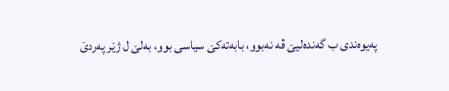په‌يوه‌ندى ب گه‌نده‌ليێ ڤه‌ نه‌بوو، بابه‌ته‌كێ سياسى بوو، به‌لێ ل ژێر په‌ردێ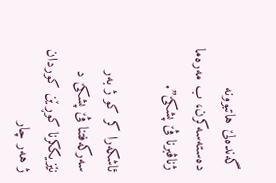گه‌نده‌لێ هاتبوونه‌ ده‌سته‌سه‌كرن، ب مه‌ره‌ما ژناڤبرنا ڤێ پشكێ”.

ئاشكه‌را كر كو ژ به‌ر سه‌ركه‌فتنا ڤێ پشكێ د نێزيككرنا كوڕێن كوردان ژ هه‌ر چار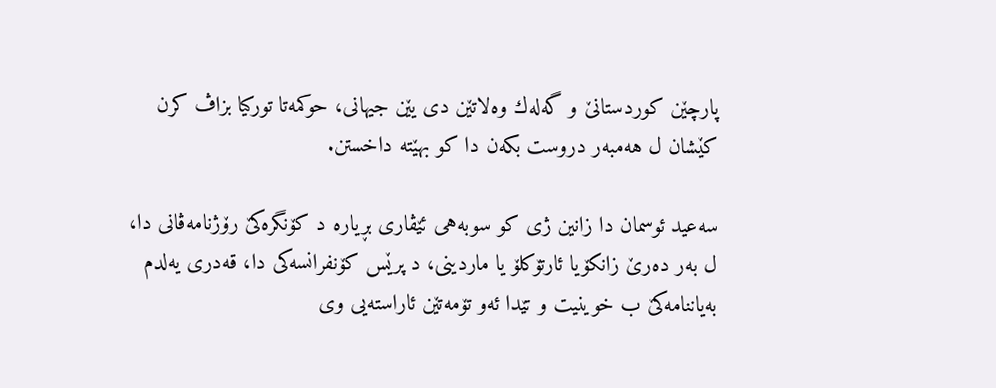پارچێن كوردستانێ و گه‌له‌ك وه‌لاتێن دى يێن جيهانى، حوكمه‌تا توركيا بزاڤ كرن كێشان ل هه‌مبه‌ر دروست بكه‌ن دا كو بهێته‌ داخستن.

سه‌عيد ئوسمان دا زانين ژى كو سوبه‌هى ئێڤارى بڕياره‌ د كۆنگره‌كێ رۆژنامه‌ڤانى دا، ل به‌ر ده‌رێ زانكۆيا ئارتۆكلۆ يا ماردينى، د پرێس كۆنفرانسه‌كى دا، قه‌درى يه‌لدم به‌ياننامه‌كێ ب خوينيت و تێدا ئه‌و تۆمه‌تێن ئاراسته‌يى وى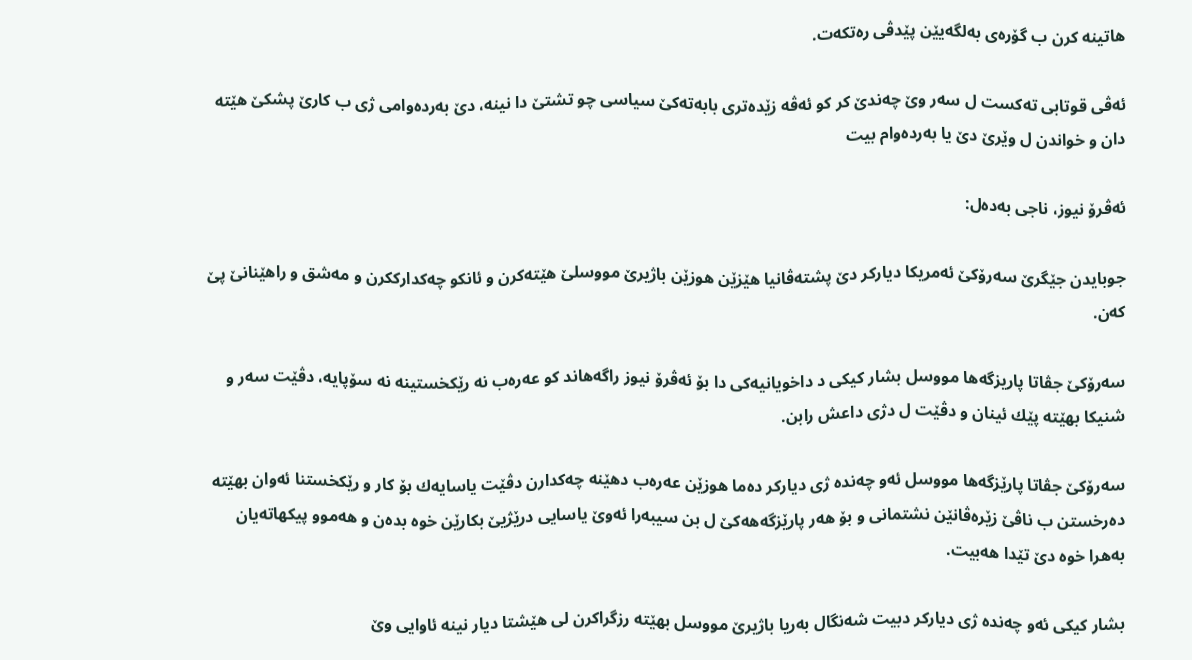هاتينه‌ كرن ب گۆره‌ى به‌لگه‌يێن پێدڤى ره‌تكه‌ت.

ئه‌ڤى قوتابى ته‌كست ل سه‌ر وێ چه‌ندێ كر كو ئه‌ڤه‌ زێده‌ترى بابه‌ته‌كێ سياسى چو تشتێ دا نينه‌، دێ به‌رده‌وامى ژى ب كارێ پشكێ هێته‌ دان و خواندن ل وێرێ دێ يا به‌رده‌وام بيت

ئه‌ڤرۆ نيوز، ناجی به‌ده‌ل:

جوبایدن جێگرێ سه‌رۆكێ ئه‌مریكا دیاركر دێ پشته‌ڤانیا هێزێن هوزێن باژیرێ مووسلێ هێته‌كرن و ئانكو چه‌كدارككرن و مه‌شق و راهێنانێ پێ كه‌ن.

سه‌رۆكێ جڤاتا پاریزگه‌ها مووسل بشار كیكی د داخویانیه‌كی دا بۆ ئه‌ڤرۆ نیوز راگه‌هاند كو عه‌ره‌ب نه‌ رێكخستینه‌ نه‌ سۆپایه‌، دڤێت سه‌ر و شنیكا بهێته‌ پێك ئینان و دڤێت ل دژی داعش رابن.

سه‌رۆكێ جڤاتا پارێزگه‌ها مووسل ئه‌و چه‌نده‌ ژی دیاركر ده‌ما هوزێن عه‌ره‌ب دهێنه‌ چه‌كدارن دڤێت یاسایه‌ك بۆ كار و رێكخستنا ئه‌وان بهێته‌ ده‌رخستن ب ناڤێ زێره‌ڤانێن نشتمانی و بۆ هه‌ر پارێزگه‌هه‌كێ ل بن سیبه‌را ئه‌وێ یاسایی درێژیێ بكارێن خوه‌ بده‌ن و هه‌موو پیكهاته‌یان به‌هرا خوه‌ دێ تێدا هه‌بیت.

بشار كیكی ئه‌و چه‌نده‌ ژی دیاركر دبیت شه‌نگال به‌ریا باژیرێ مووسل بهێته‌ رزگراكرن لی هێشتا دیار نینه‌ ئاوایی وێ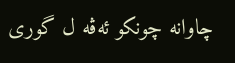چاوانه‌ چونكو ئه‌ڤه‌ ل گوری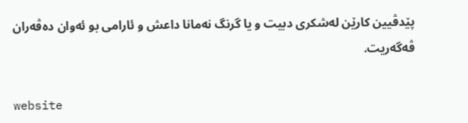پێدڤیین كارێن له‌شكری دبیت و یا گرنگ نه‌مانا داعش و ئارامی بو ئه‌وان ده‌ڤه‌ران ڤه‌گه‌ریت.

website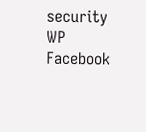security
WP Facebook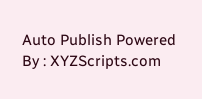Auto Publish Powered By : XYZScripts.com